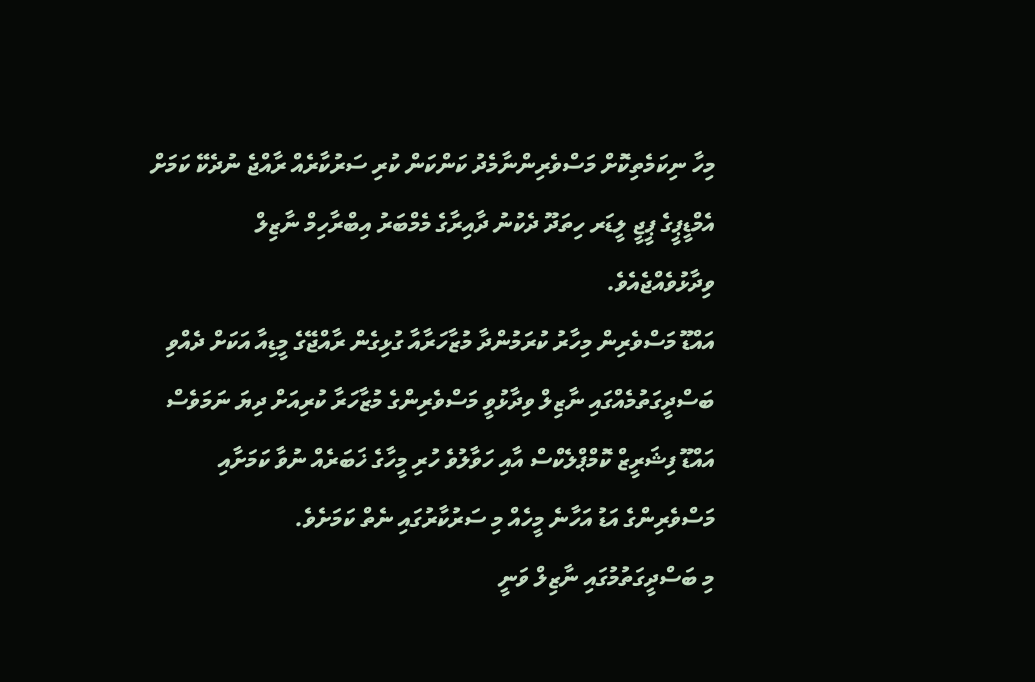މިހާ ނިކަމެތިކޮށް މަސްވެރިންނާމެދު ކަންކަން ކުރި ސަރުކާރެއް ރާއްޖެ ނުދެކޭ ކަމަށް އެމްޑީޕީގެ ޕީޖީ ލީޑަރ ހިތަދޫ ދެކުނު ދާއިރާގެ މެމްބަރު އިބްރާހިމް ނާޒިލް ވިދާޅުވެއްޖެއެވެ.
އައްޑޫ މަސްވެރިން މިހާރު ކުރަމުންދާ މުޒާހަރާއާ ގުޅިގެން ރާއްޖޭގެ މީޑިއާ އަކަށް ދެއްވި ބަސްދީގަތުމެއްގައި ނާޒިލް ވިދާޅުވީ މަސްވެރިންގެ މުޒާހަރާ ކުރިއަށް ދިޔަ ނަމަވެސް އައްޑޫ ފިޝަރީޒް ކޮމްޕްލެކްސް އާއި ހަވާލުވެ ހުރި މީހާގެ ޚަބަރެއް ނުވާ ކަމަށާއި މަސްވެރިންގެ އަޑު އަހާނެ މީހެއް މި ސަރުކާރުގައި ނެތް ކަމަށެވެ.
މި ބަސްދީގަތުމުގައި ނާޒިލް ވަނީ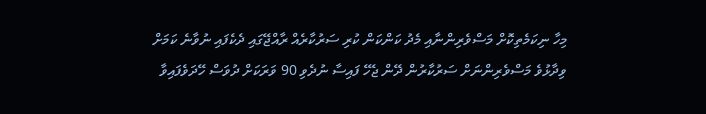މިހާ ނިކަމެތިކޮށް މަސްވެރިންނާއި މެދު ކަންކަން ކުރި ސަރުކާރެއް ރާއްޖޭގައި ދެކެފައި ނުވާނެ ކަމަށް ވިދާޅުވެ މަސްވެރިންނަށް ސަރުކާރުން ދޭން ޖެހޭ ފައިސާ ނުދެވި 90 ވަރަކަށް ދުވަސް ހޭދަވެފައިވާ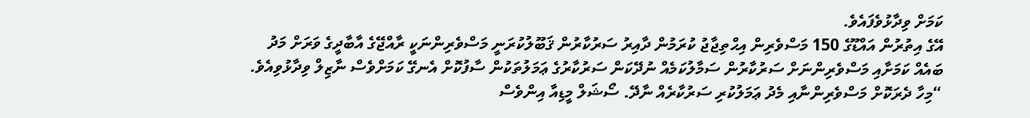ކަމަށް ވިދާޅުވެފައެވެ.
އޭގެ އިތުރުން އައްޑޫގެ 150 މަސްވެރިން އިޙްތިޖާޖު ކުރަމުން ދާއިރު ސަރުކާރުން ޤަބޫލުކުރަނީ މަސްވެރިންނަކީ ރާއްޖޭގެ އާބާދީގެ ވަރަށް މަދު ބައެއް ކަމަށާއި މަސްވެރިންނަށް ސަރުކާރުން ސަމާލުކަމެއް ނުދޭކަން ސަރުކާރުގެ ޢަމަލުތަކުން ސާފުކޮށް އެނގޭ ކަމަށްވެސް ނާޒިލް ވިދާޅުވިއެވެ.
“މިހާ ދެރަކޮށް މަސްވެރިންނާއި މެދު ޢަމަލުކުރި ސަރުކާރެއް ނާދޭ. ސޯޝަލް މީޑިއާ އިންވެސް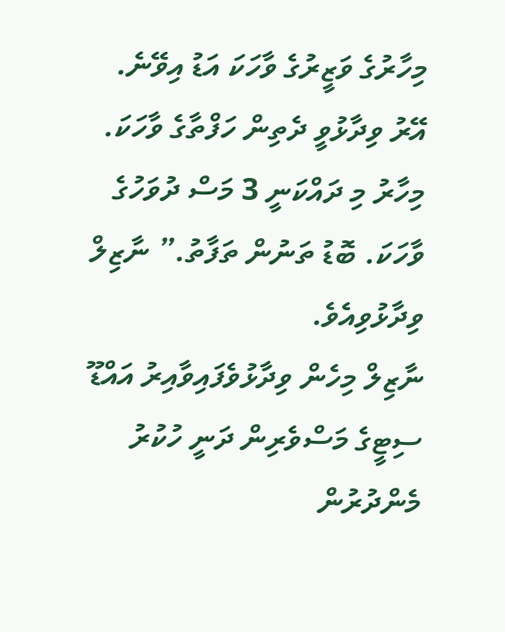މިހާރުގެ ވަޒީރުގެ ވާހަކަ އަޑު އިވޭނެ. އޭރު ވިދާޅުވީ ދެތިން ހަފްތާގެ ވާހަކަ. މިހާރު މި ދައްކަނީ 3 މަސް ދުވަހުގެ ވާހަކަ. ބޮޑު ތަނުން ތަފާތު.” ނާޒިލް ވިދާޅުވިއެވެ.
ނާޒިލް މިހެން ވިދާޅުވެފައިވާއިރު އައްޑޫ ސިޓީގެ މަސްވެރިން ދަނީ ހުކުރު މެންދުރުން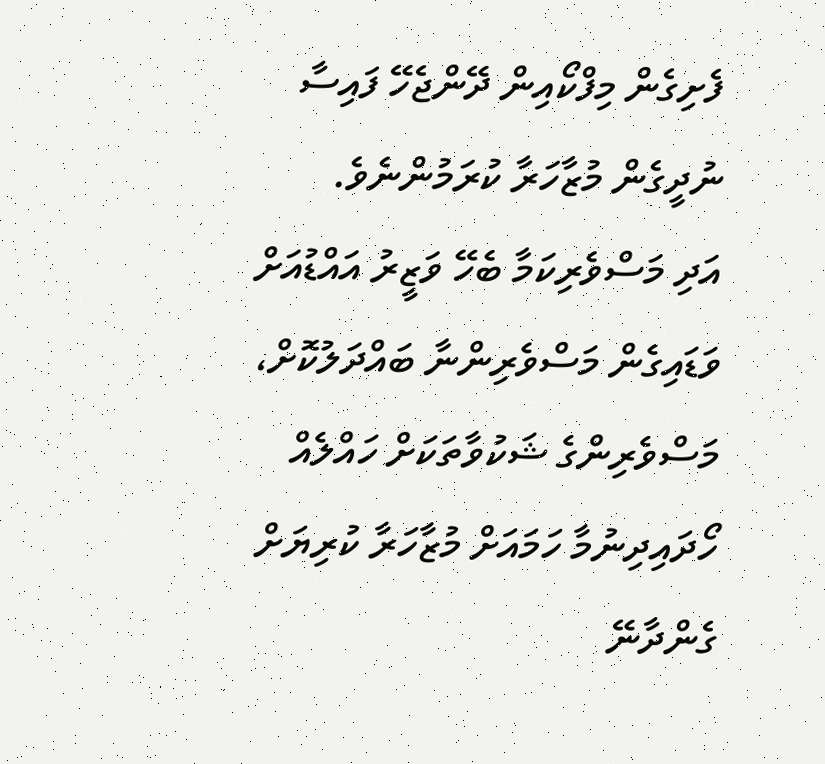ފެށިގެން މިފްކޯއިން ދޭންޖެހޭ ފައިސާ ނުދީގެން މުޒާހަރާ ކުރަމުންނެވެ.
އަދި މަސްވެރިކަމާ ބެހޭ ވަޒީރު އައްޑުއަށް ވަޑައިގެން މަސްވެރިންނާ ބައްދަލުކޮށް، މަސްވެރިންގެ ޝަކުވާތަކަށް ހައްލެއް ހޯދައިދިނުމާ ހަމައަށް މުޒާހަރާ ކުރިޔަށް ގެންދާނޭ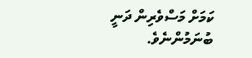ކަމަށް މަސްވެރިން ދަނީ ބުނަމުންނެވެ.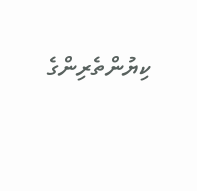ކިޔުންތެރިންގެ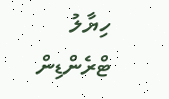ހިޔާލު
ޓްރެންޑިން